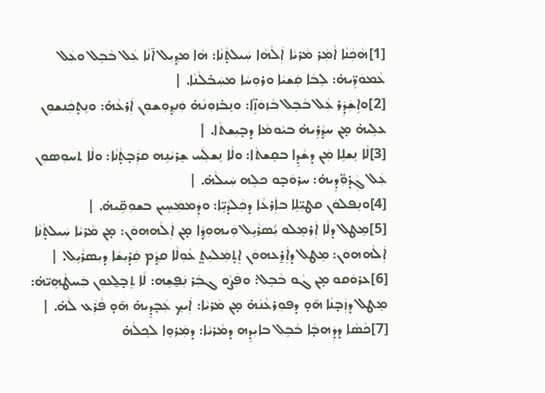[1]ܗܵܟܲܢܵܐ ܐܵܡܲܪ ܡܵܪܝܵܐ ܐܲܠܵܗܵܐ ܚܲܝܠܬ̣ܵܢܵܐ: ܗܵܐ ܡܕ݂ܝܼܠ ܐ̄ܢܵܐ ܥܲܠ ܒܵܒܹܠ ܘܥܲܠ ܥܵܡܘܿܪܹ̈ܝܗ̇: ܠܸܒܵܐ ܩܲܫܝܵܐ ܘܪܘܼܚܵܐ ܡܚܲܒ̇ܠܵܢܵܐ. |
[2]ܘܐܹܫܲܕܲܪ ܥܲܠ ܒܵܒܹܠ ܒܵܙܘܿܙܹ̈ܐ: ܘܢܸܒ̇ܙܘܼܢܵܗ̇ ܘܲܢܕ݂ܘܼܫܘܼܢ ܐܲܪܥܵܗ̇: ܘܢܸܬ̣ܟܲܢܫܘܼܢ ܥܠܹܝܗ̇ ܡ̣ܢ ܚܕ݂ܵܪܹܝܗ̇ ܒܝܵܘܡܵܐ ܕܒ̣ܝܼܫܬܵܐ. |
[3]ܠܵܐ ܢܸܫܠܹܐ ܡܲܢ ܕܫܵܕܹܐ ܒܩܸܫܬܵܐ: ܘܠܵܐ ܢܸܫܠܲܚ ܫܸܪܝܵܢܹܗ ܩܪܲܒ̣ܬ̣ܵܢܵܐ: ܘܠܵܐ ܬܚܘܼܣܘܼܢ ܥܲܠ ܓܲܕ̇ܘܼ̈ܕܹܝܗ̇: ܚܪܘܿܒ̣ܘ ܟܠܹܗ ܚܲܝܠܵܗ̇. |
[4]ܘܢܸܦܠܘܿܢ ܩܛܝܼ̈ܠܹܐ ܒܐܲܪܥܵܐ ܕܟܲܠܕܵܝܹ̈ܐ: ܘܕܲܡܡܲܚܹܝܢ ܒܫܘܼܩܹ̈ܝܗ̇. |
[5]ܡܸܛܠ ܕܠܵܐ ܐܲܪܡܸܠܘ ܝܑܼܣܪܵܝܹܠ ܘܲܝܗܘܼܕ݂ܵܐ ܡ̣ܢ ܐܲܠܵܗܗܘܿܢ: ܡ̣ܢ ܡܵܪܝܵܐ ܚܲܝܠܬ̣ܵܢܵܐ ܐܲܠܵܗܗܘܿܢ: ܡܸܛܠ ܕܐܲܪ̱ܥܗܘܿܢ ܐܸܬ̣ܡܲܠܝܲܬ̤ ܥܵܘܼܠܵܐ ܩܕ݂ܵܡ ܩܲܕ̇ܝܼܫܵܐ ܕܝܼܣܪܵܝܹܠ. |
[6]ܥܪܘܿܩܘ ܡ̣ܢ ܓܵܘ ܒܵܒܹܠ: ܘܦܲܨܵܘ ܓܒܲܪ ܢܲܦ̮ܫܹܗ: ܠܵܐ ܬܸܒ̣ܠ̱ܥܘܼܢ ܒܲܚܛܵܗܹܝ̈ܗ̇: ܡܸܛܠ ܕܙܲܒ̣ܢܵܐ ܗ̄ܘ̣ ܕܦܘܼܪܥܵܢܵܗ̇ ܡ̣ܢ ܡܵܪܝܵܐ: ܐܲܝܟ݂ ܥܲܒ̣ܕܹܝܗ̇ ܗ̄ܘ̣ ܦܵܪܲܥ ܠܵܗ̇. |
[7]ܟܵܣܵܐ ܕܕܲܗܒ̣ܵܐ ܒܵܒܹܠ ܒܐܝܼܕܹܗ ܕܡܵܪܝܵܐ: ܕܡܲܪܘܸܐ ܠܟ݂ܠܵܗ̇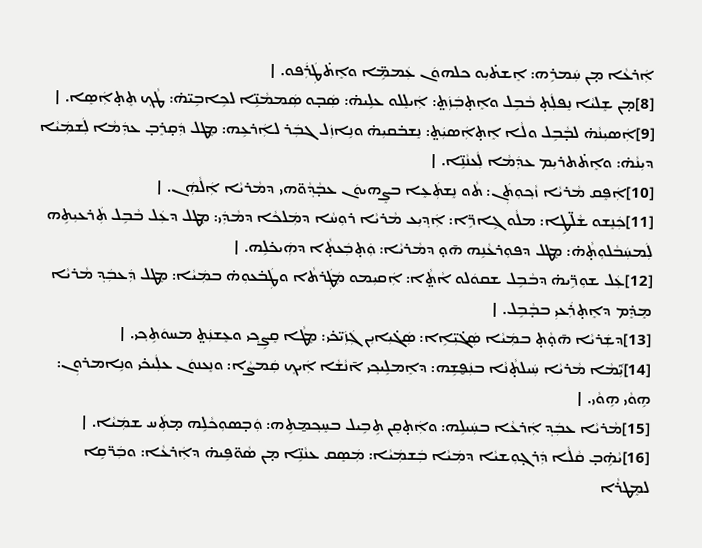ܐܲܪܥܵܐ ܡ̣ܢ ܚܲܡܪܹܗ: ܐܸܫܬ̇ܝܼܘ ܟܠܗܘܿܢ ܥܲܡܡܹ̈ܐ ܘܐܸܬ̇ܛܲܪܲܦܘ. |
[8]ܡ̣ܢ ܫܸܠܝܵܐ ܢܸܦܠܲܬ̣ ܒܵܒܹܠ ܘܐܸܬ̣ܒܲܙܲܬ̤: ܐܲܝܠܸܠܘ ܥܠܹܝܗ̇: ܣܲܒ̣ܘ ܣܲܡܡܵܢܹ̈ܐ ܠܟܹܐܒܹܝ̈ܗ̇: ܛܵܟ݂ ܬܸܬ̣ܐܲܣܸܐ. |
[9]ܐܲܣܝܼܢܵܗ̇ ܠܒ̣ܵܒܹܠ ܘܠܵܐ ܐܸܬ̣ܐܲܣܝܲܬ̤: ܢܸܫܒ̇ܩܝܼܗ̇ ܘܢܹܐܙܲܠ ܓܒܲܪ ܠܐܲܪܥܹܗ: ܡܸܛܠ ܕܲܩ̣ܪܸܒ̣ ܥܕܲܡܵܐ ܠܲܫܡܲܝܵܐ ܕܝܼܢܵܗ̇: ܘܐܸܬ̇ܬܪܝܼܡ ܥܕܲܡܵܐ ܠܲܥܢܵܢܹ̈ܐ. |
[10]ܐܲܦܸܩ ܡܵܪܝܵܐ ܙܵܟ݂ܘܼܬܲܢ: ܬܵܘ ܢܸܫܬܲܥܸܐ ܒܨܸܗܝܘܿܢ ܥܒ̣ܵܕ݂ܵܘ̈ܗܝ ܕܡܵܪܝܵܐ ܐܲܠܵܗܲܢ. |
[11]ܟܲܢܸܫܘ ܫܵܠ̈ܛܹܐ: ܡܠܵܘ ܓܹܐܪܹ̈ܐ: ܐܲܕ݂ܝܼܥ ܡܵܪܝܵܐ ܪܘܼܚܵܐ ܕܡܲܠܟܵܐ ܕܡܵܕܲܝ: ܡܸܛܠ ܕܥܲܠ ܒܵܒܹܠ ܬܲܪܥܝܼܬܹܗ ܠܲܡܚܲܒܵܠܘܼܬ̣ܵܗ̇: ܡܸܛܠ ܕܦܘܼܪܥܵܢܹܗ ܗ̄ܘ̣ ܕܡܵܪܝܵܐ: ܘܲܬ̣ܒܲܥܬ̣ܵܐ ܕܗܲܝܟ̇ܠܹܗ. |
[12]ܥܲܠ ܫܘܼܪܹ̈ܝܗ̇ ܕܒܵܒܹܠ ܫܩܘܿܠܘ ܐܵܬ̤ܵܐ: ܐܲܩܝܼܡܘ ܡܲܛܲܪܬܵܐ ܘܛܲܒ̇ܥܘܼܗ̇ ܒܡܲܝܵܐ: ܡܸܛܠ ܕܲܥܒܲܕ݂ ܡܵܪܝܵܐ ܡܸܕܸ̇ܡ ܕܐܸܬ̣ܪܲܥܝܼ ܒܒ̣ܵܒܹܠ. |
[13]ܕܫܲܪܝܵܐ ܗ̄ܘ̣ܵܬ̣ ܒܡܲܝܵܐ ܣܲܓ̇ܝܼ̈ܐܹܐ: ܣܲܓ̇ܝܼܐܝܼܢ ܓܲܙܲܝ̈ܟ̇ܝ: ܡܸܛܵܐ ܩܸܨܹܟ݂ܝ ܘܥܸܫܢܲܬ̤ ܡܚܘܿܬܹܟ݂ܝ. |
[14]ܝܑܼܡܵܐ ܡܵܪܝܵܐ ܚܲܝܠܬ̣ܵܢܵܐ ܒܢܲܦ̮ܫܹܗ: ܕܐܸܡܠܹܝܟ݂ܝ ܐ̄ܢܵܫܵܐ ܐܲܝܟ݂ ܩܲܡܨܵܐ: ܘܢܸܥܢܘܿܢ ܥܠܲܝܟ̇ܝ ܘܢܹܐܡܪܘܼܢ: ܗܹܘܵܝ ܗܹܘܵܝ. |
[15]ܡܵܪܝܵܐ ܥܒܲܕ݂ ܐܲܪܥܵܐ ܒܚܲܝܠܹܗ: ܘܐܲܬ̣ܩܸܢ ܬܹܒܹܝܠ ܒܚܸܟ݂ܡ̱ܬܹܗ: ܘܲܒ̣ܣܘܼܟܵܠܹܗ ܡ̣ܬܲܚ ܫܡܲܝܵܐ. |
[16]ܝܵܗܹ̇ܒ̣ ܩܵܠܵܐ ܕܲܪܓ̣ܘܼܫܝܵܐ ܕܡܲܝܵܐ ܒܲܫܡܲܝܵܐ: ܡܲܣܸܩ ܥܢܵܢܹ̈ܐ ܡ̣ܢ ܣܵܘ̈ܦܹܝܗ̇ ܕܐܲܪܥܵܐ: ܘܒܲܪ̈ܩܹܐ ܠܡܸܛܪܵܐ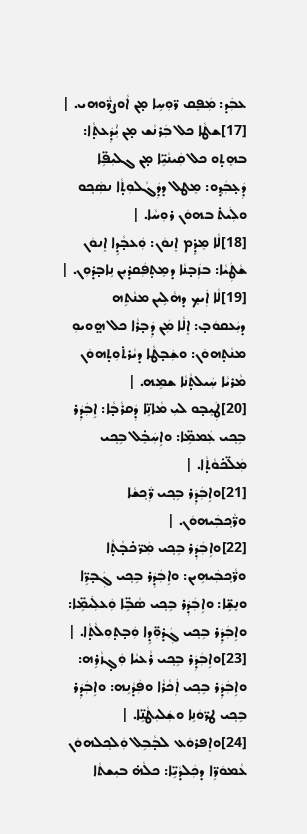ܥܒܲܕ: ܡܲܦܸܩ ܪ̈ܘܼܚܹܐ ܡ̣ܢ ܐܵܘܨܪ̈ܵܘܗܝ. |
[17]ܫܛܵܐ ܟܠ ܒܲܪܢܵܫ ܡ̣ܢ ܝܑܼܕܲܥܬ̣ܵܐ: ܒܗܸܬ̣ܘ ܟܠ ܩܲܝܢܵܝܹ̈ܐ ܡ̣ܢ ܓܠܝܼܦܹ̈ܐ ܕܲܥ̣ܒܲܕ݂ܘ: ܡܸܛܠ ܕܕܲܓܵܠܘܼܬ̣ܵܐ ܢܣܲܟ݂ܘ ܘܠܲܝܬ̇ ܒܗܘܿܢ ܪܘܼܚܵܐ. |
[18]ܠܵܐ ܡܸܕܸ̇ܡ ܐܸܢܘܿܢ: ܘܲܥܒ̣ܵܕܹܐ ܐܸܢܘܿܢ ܫܵܛܲܝܵܐ: ܒܙܲܒ̣ܢܵܐ ܕܡܸܬ̣ܦܲܩܕ̇ܝܼܢ ܢܹܐܒ̣ܕ̇ܘܼܢ. |
[19]ܠܵܐ ܐܲܝܟ݂ ܕܗܵܠܹܝܢ ܡܢܵܬܹܗ ܕܝܲܥܩܘܿܒ̣: ܐܸܠܵܐ ܡܲܢ ܕܲܒ̣ܪܵܐ ܟܠ ܗ̤ܘܝܘܼ ܡܢܵܬ̣ܗܘܿܢ: ܘܫܲܒ̣ܛܵܐ ܕܝܵܪܬ̇ܘܼܬ̣ܗܘܿܢ ܡܵܪܝܵܐ ܚܲܝܠܬ̣ܵܢܵܐ ܫܡܹܗ. |
[20]ܛܲܝܸܒ̣ܘ ܠܝܼ ܡܵܐܢܹ̈ܐ ܕܲܩܪܵܒ̣ܵܐ: ܐܹܒܲܕܲܪ ܒܹܟ݂ܝ ܥܲܡܡܹ̈ܐ: ܘܐܹܚܲܒܸ̇ܠ ܒܹܟ݂ܝ ܡܲܠ̈ܟ̇ܘܵܬ̣ܵܐ. |
[21]ܘܐܹܒܲܕܲܪ ܒܹܟ݂ܝ ܪ̈ܲܟ݂ܫܵܐ ܘܪ̈ܵܟ݂ܒܲܝܗܘܿܢ. |
[22]ܘܐܹܒܲܕܲܪ ܒܹܟ݂ܝ ܡܲܪ̈ܟ̇ܒ̣ܵܬ̣ܵܐ ܘܪ̈ܵܟ݂ܒܲܝܗܹܝܢ: ܘܐܹܒܲܕܲܪ ܒܹܟ݂ܝ ܓܲܒ̣ܪܹ̈ܐ ܘܢܸܫܹ̈ܐ: ܘܐܹܒܲܕܲܪ ܒܹܟ݂ܝ ܣܵܒܹ̈ܐ ܘܲܥܠܲܝܡܹ̈ܐ: ܘܐܹܒܲܕܲܪ ܒܹܟ݂ܝ ܓܲܕ̇ܘܼ̈ܕܹܐ ܘܲܒ̣ܬ̣ܘܼܠܵܬ̣ܵܐ. |
[23]ܘܐܹܒܲܕܲܪ ܒܹܟ݂ܝ ܪܵܥܝܵܐ ܘܲܓ̣ܙܵܪܹܗ: ܘܐܹܒܲܕܲܪ ܒܹܟ݂ܝ ܐܲܟܵܪܵܐ ܘܦܲܕܵܢܹܗ: ܘܐܹܒܲܕܲܪ ܒܹܟ݂ܝ ܛܪ̈ܘܿܢܹܐ ܘܫܲܠܝܼܛܵܢܹ̈ܐ. |
[24]ܘܐܸܦܪܘܿܥ ܠܒ̣ܵܒܹܠ ܘܲܠܟ݂ܠܗܘܿܢ ܥܵܡܘܿܪܹ̈ܐ ܕܟܲܠܕܵܝܹ̈ܐ: ܟܠܵܗ̇ ܒܝܼܫܬܵܐ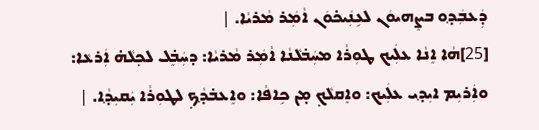ܕܲܥܒܲܕ݂ܘ ܒܨܸܗܝܘܿܢ ܠܥܹܢܲܝܟ̇ܘܿܢ ܐܵܡܲܪ ܡܵܪܝܵܐ. |
[25]ܗܵܐ ܐܸܢܵܐ ܥܠܲܝܟ ܛܘܼܪܵܐ ܡܚܲܒ̇ܠܵܢܵܐ ܐܵܡܲܪ ܡܵܪܝܵܐ: ܕܚܲܒܸ̇ܠ ܠܟ݂ܠܵܗ̇ ܐܲܪܥܵܐ: ܘܐܲܪܝܼܡ ܐܝܼܕ݂ܝ ܥܠܲܝܟ: ܘܐܸܩܠܵܟ݂ ܡ̣ܢ ܟܹܐܦܵܐ: ܘܐܸܥܒ̇ܕ݂ܵܟ݂ ܠܛܘܼܪܵܐ ܝܲܩܝܼܕ݂ܵܐ. |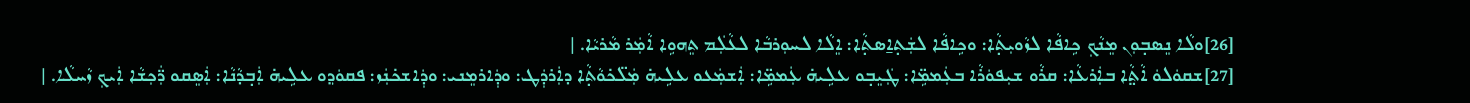[26]ܘܠܵܐ ܢܸܣܒ̣ܘܼܢ ܡܸܢܵܟ݂ ܟܹܐܦܵܐ ܠܙܵܘܝܼܬ̣ܵܐ: ܘܟܹܐܦܵܐ ܠܫܲܬ̣ܐ̱ܣܬ̣ܵܐ: ܐܸܠܵܐ ܠܚܘܼܪܒܵܐ ܠܥܵܠܲܡ ܬܸܗܘܹܐ ܐܵܡܲܪ ܡܵܪܝܵܐ. |
[27]ܫܩܘܿܠܘܿ ܐܵܬ̤ܵܐ ܒܐܲܪܥܵܐ: ܩܪܵܘ ܫܝܼܦܘܿܪܵܐ ܒܥܲܡܡܹ̈ܐ: ܛܲܝܸܒ̣ܘ ܥܠܹܝܗ̇ ܥܲܡܡܹ̈ܐ: ܐܲܫܡܲܥܘ ܥܠܹܝܗ̇ ܡܲܠ̈ܟ̇ܘܵܬ̣ܵܐ ܕܐܲܪܕܲܛ: ܘܕܲܐܪܡܸܢܝ: ܘܕܲܐܫܟ̇ܢܲܙ: ܦܩܘܿܕ݂ܘ ܥܠܹܝܗ̇ ܐܲܒ̣ܕܵܢܵܐ: ܐܲܣܸܩܘ ܪ̈ܲܟ݂ܫܵܐ ܐܲܝܟ݂ ܙܵܚܠܵܐ. |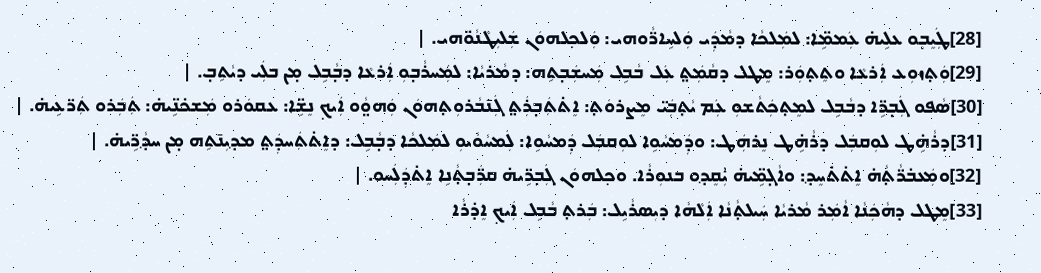[28]ܛܲܝܸܒ̣ܘ ܥܠܹܝܗ̇ ܥܲܡܡܹ̈ܐ: ܠܡܲܠܟܵܐ ܕܡܵܕܲܝ ܘܲܠܚܹܐܪ̈ܵܘܗܝ: ܘܲܠܟ݂ܠܗܘܿܢ ܫܲܠܝܼܛܵܢܵܘ̈ܗܝ. |
[29]ܘܲܬ̣ܙܘܼܥ ܐܲܪܥܵܐ ܘܬܸܬ̣ܘܲܪ: ܡܸܛܠ ܕܩܵܡܲܬ̤ ܥܲܠ ܒܵܒܹܠ ܡܲܚܫܲܒ̣ܬܹܗ: ܕܡܵܪܝܵܐ: ܠܡܲܚܪܵܒ̣ܘܼ ܐܲܪܥܵܐ ܕܒ̣ܵܒܹܠ ܡ̣ܢ ܒܠܲܝ ܕܝܵܬܹܒ̣. |
[30]ܣܵܦܘ ܓܲܒ̣ܪܹ̈ܐ ܕܒܵܒܹܠ ܠܡܸܬ̣ܟܲܬܵܫܘܼ ܥܲܡ ܝܵܬ̣ܒܲܝ̈ ܡܸܨܪܘܿܬ̣: ܐܸܬ̇ܬܲܒ̣ܪܲܬ̤ ܓܲܢ̄ܒܵܪܘܼܬ̣ܗܘܿܢ ܘܲܗܘ̤ܵܘ ܐܲܝܟ݂ ܢܸܫܹ̈ܐ: ܥܩܘܿܪܘ ܡܲܫܟ̇ܢܹ̈ܝܗ̇: ܬܲܒܲܪܘ ܬܲܪ̈ܥܹܝܗ̇. |
[31]ܕܪܵܗܹ̇ܛ ܠܘܼܩܒܲܠ ܕܪܵܗܹ̇ܛ ܢܸܪܗܲܛ: ܘܕܲܡܚܵܘܹܐ ܠܘܼܩܒܲܠ ܕܲܡܚܵܘܹܐ: ܠܲܡܚܵܘܵܝܘܼ ܠܡܲܠܟܵܐ ܕܒ̣ܵܒܹܠ: ܕܐܸܬ̇ܬܲܚܕܲܬ̤ ܡܕ݂ܝܼܢ̄ܬܹܗ ܡ̣ܢ ܚܕ݂ܵܪܹ̈ܝܗ̇. |
[32]ܘܡܲܥܒ̇ܪ̈ܵܬ̣ܵܗ̇ ܐܸܬ̇ܬ̇ܚܸܕ݂: ܘܐܵܓ̣ܡܹ̈ܝܗ̇ ܝܑܼܩܸܕ݂ܘ ܒܢܘܼܪܵܐ. ܘܟ݂ܠܗܘܿܢ ܓܲܒ̣ܪܹ̈ܝܗ̇ ܩܪ̈ܲܒ̣ܬ̣ܵܢܹܐ ܐܸܬ̇ܕܲܠܲܚܘ. |
[33]ܡܸܛܠ ܕܗܵܟܲܢܵܐ ܐܵܡܲܪ ܡܵܪܝܵܐ ܚܲܝܠܬ̣ܵܢܵܐ ܐܲܠܵܗܵܐ ܕܝܼܣܪܵܝܹܠ: ܒܲܪܬ̣ ܒܵܒܹܠ ܐܲܝܟ݂ ܐܸܕ̇ܪܵܐ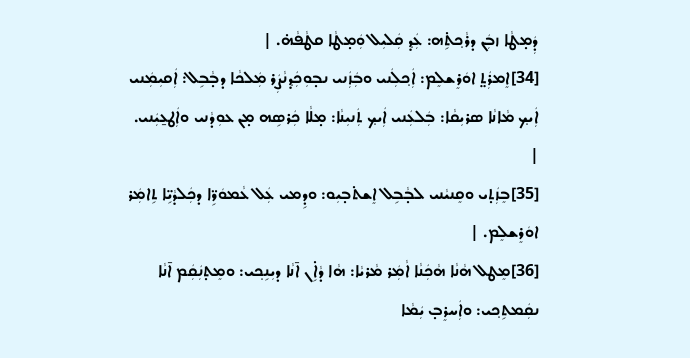ܕܲܡ̣ܛܵܐ ܙܒܲܢ ܕܪܵܟ݂ܬܹ̇ܗ: ܥܲܕ݂ ܩܲܠܝܼܠ ܘܲܡ̣ܛܵܐ ܩܛܵܦܵܗ̇. |
[34]ܐܸܡܪܲܬ̤ ܐܘܿܪܸܫܠܸܡ: ܐܲܟ݂ܠܲܢܝ ܘܒܲܙܲܢܝ ܢܒ̣ܘܼܟܲܕ݂ܢܵܨܲܪ ܡܲܠܟܵܐ ܕܒ̣ܵܒܹܠ: ܐܲܩܝܼܡܲܢܝ ܐܲܝܟ݂ ܡܵܐܢܵܐ ܣܪܝܼܩܵܐ: ܒܲܠܥܲܢܝ ܐܲܝܟ݂ ܬܲܢܝܼܢܵܐ: ܡ̣ܠܵܐ ܟܲܪܣܹܗ ܡ̣ܢ ܥܘܼܕܵܢܝ ܘܐܲܛܥ̱ܝܲܢܝ. |
[35]ܒܸܙܲܬ̣ܝ ܘܩܸܢܝܵܢܝ ܠܒ̣ܵܒܹܠ ܐܸܫܬ̇ܒ̣ܝܼܘ: ܘܕܹܡܝ ܥܲܠ ܥܵܡܘܿܪܹ̈ܐ ܕܟܲܠܕܵܝܹ̈ܐ ܬܹܐܡܲܪ ܐܘܿܪܸܫܠܸܡ. |
[36]ܡܸܛܠ ܗܵܢܵܐ ܗܵܟܲܢܵܐ ܐܵܡܲܪ ܡܵܪܝܵܐ: ܗܵܐ ܕܵܐܹ̇ܢ ܐ̄ܢܵܐ ܕܝܼܢܹܟ݂ܝ: ܘܡܸܬ̣ܢܲܩܲܡ ܐ̄ܢܵܐ ܢܩܲܡܬܹܟ݂ܝ: ܘܐܲܚܪܸܒ̣ ܝܲܡܵܐ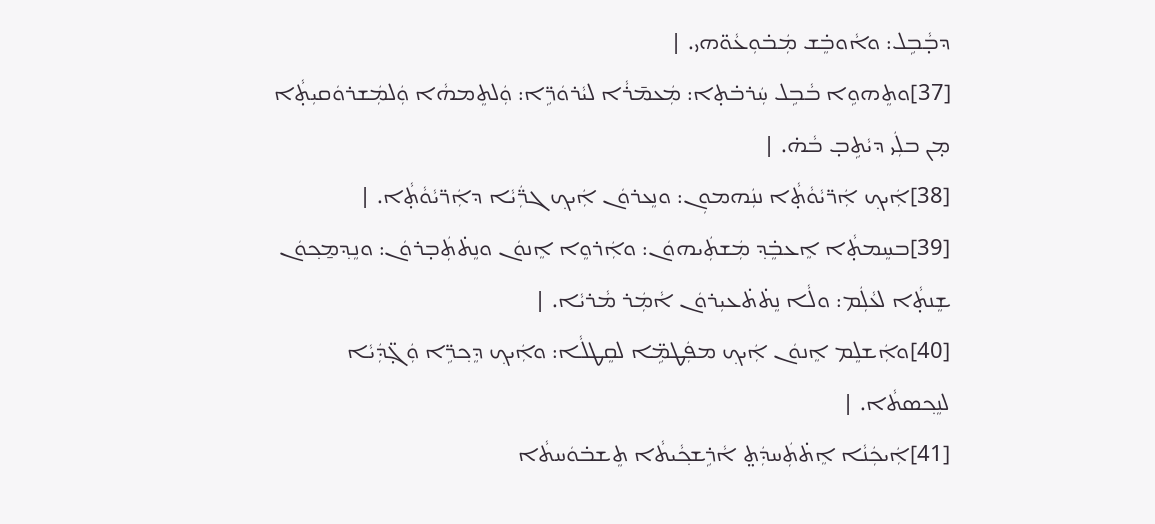ܕܒ̣ܵܒܹܠ: ܘܐܵܘܒܸ̇ܫ ܡܲܒ̇ܘܼܥܵܘ̈ܗܝ. |
[37]ܘܬܸܗܘܹܐ ܒܵܒܹܠ ܚܲܪܒ̇ܬ̣ܐ: ܡܲܥܡ̄ܪܵܐ ܠܝܵܪܘܿܪܹ̈ܐ: ܘܲܠܬܸܡܗܵܐ ܘܲܠܡܲܫܪܘܿܩܝܼܬ̣ܵܐ ܡ̣ܢ ܒܠܲܝ ܕܝܵܬܹܒ̣ ܒܵܗ̇. |
[38]ܐܲܝܟ݂ ܐܲܪ̈ܝܵܘܵܬ̣ܵܐ ܢܢܲܗܡܘܼܢ: ܘܢܸܥܪܘܿܢ ܐܲܝܟ݂ ܓܪ̈ܲܝܵܐ ܕܐܲܪ̈ܝܵܘܵܬ̣ܵܐ. |
[39]ܒܚܸܡܬ̣ܵܐ ܐܸܥܒܸ̇ܕ݂ ܡܲܫܬܲܝܗܘܿܢ: ܘܐܲܪܘܸܐ ܐܸܢܘܿܢ ܘܢܸܬ̇ܬܲܒ̣ܪܘܿܢ: ܘܢܸܕ݂ܡ̱ܟ݂ܘܿܢ ܫܸܢܬ̣ܵܐ ܠܥܵܠܲܡ: ܘܠܵܐ ܢܸܬ̇ܬ̇ܥܝܼܪܘܿܢ ܐܵܡܲܪ ܡܵܪܝܵܐ. |
[40]ܘܐܲܫܠܸܡ ܐܸܢܘܿܢ ܐܲܝܟ݂ ܡܦܲܛܡܹ̈ܐ ܠܩܸܛܠܵܐ: ܘܐܲܝܟ݂ ܕܸܟ݂ܪܹ̈ܐ ܘܲܓ̣̈ܕܲܝܵܐ ܠܢܸܟ݂ܣܬܵܐ. |
[41]ܐܲܝܟܲܢܵܐ ܐܸܬ̇ܬܲܚܕܲܬ̤ ܐܵܪܹܫܟ݂ܵܝܬܵܐ ܬܸܫܒ̇ܘܿܚܬܵܐ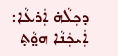ܕܟ݂ܠܵܗ̇ ܐܲܪܥܵܐ: ܐܲܝܟܲܢܵܐ ܗܘ̤ܵܬ̣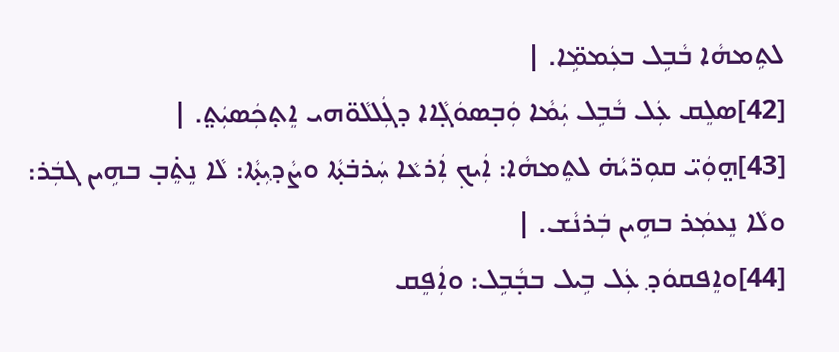ܠܬܹܡܗܵܐ ܒܵܒܹܠ ܒܥܲܡܡܹ̈ܐ. |
[42]ܣܠܸܩ ܥܲܠ ܒܵܒܹܠ ܝܲܡܵܐ ܘܲܒ̣ܣܘܿܓ̣ܵܐܐ ܕܓܲܠܠܵܘ̈ܗܝ ܐܸܬ̣ܟܲܣܝܲܬ̤. |
[43]ܗ̤ܘܲܝ̈ ܩܘܼܪ̈ܝܵܗ̇ ܠܬܸܡܗܵܐ: ܐܲܝܟ݂ ܐܲܪܥܵܐ ܚܲܪܒ̇ܬ̣ܵܐ ܘܨܵܕ݂ܝܼܬ̣ܵܐ: ܠܵܐ ܢܸܬܸ̇ܒ̣ ܒܗܹܝܢ ܓܒܲܪ: ܘܠܵܐ ܢܸܥܡܲܪ ܒܗܹܝܢ ܒܲܪܢܵܫ. |
[44]ܘܐܸܦܩܘܿܕ݂ ܥܲܠ ܒܹܝܠ ܒܒ̣ܵܒܹܠ: ܘܐܲܦܸܩ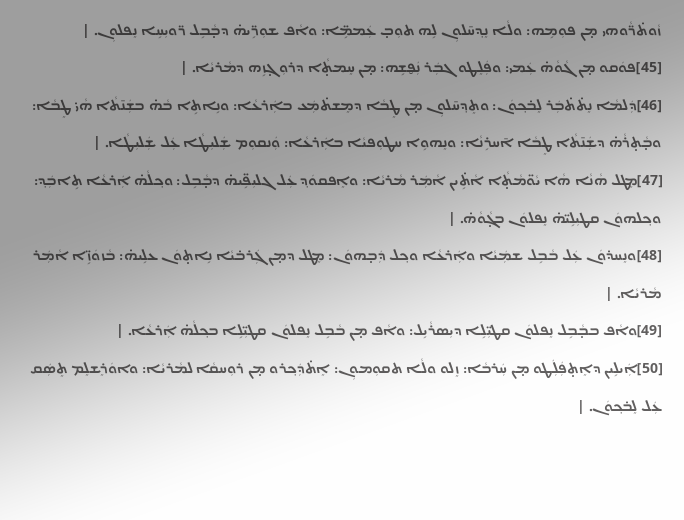ܙܵܘܬ̇ܪ̈ܵܘܗܝ ܡ̣ܢ ܦܘܼܡܹܗ: ܘܠܵܐ ܢܸܕ݂ܚ̄ܠܘܼܢ ܠܹܗ ܬܘܼܒ̣ ܥܲܡܡܹ̈ܐ: ܘܐܵܦ ܫܘܼܪܹ̈ܝܗ̇ ܕܒ̣ܵܒܹܠ ܪ̈ܘܝܼܚܹܐ ܢܸܦܠܘܼܢ. |
[45]ܦܘܿܩܘ ܡ̣ܢ ܓܵܘܵܗ̇ ܥܲܡܝ: ܘܦܲܠܸܛܘ ܓܒܲܪ ܢܲܦ̮ܫܹܗ: ܡ̣ܢ ܚܸܡܬ̣ܵܐ ܕܪܘܼܓ̣ܙܹܗ ܕܡܵܪܝܵܐ. |
[46]ܕܲܠܡܵܐ ܢܸܬ̇ܬ̇ܒܲܪ ܠܸܒ̇ܟ݂ܘܿܢ: ܘܬܸܕ݂ܚ̄ܠܘܼܢ ܡ̣ܢ ܛܸܒܵܐ ܕܡܸܫܬ̇ܡܲܥ ܒܐܲܪܥܵܐ: ܘܢܹܐܬܹܐ ܒܵܗ̇ ܒܫܲܢ̄ܬܵܐ ܗܵܝ̇ ܛܸܒܵܐ: ܘܒ̣ܵܬ̣ܪܵܗ̇ ܕܫܲܢ̄ܬܵܐ ܛܸܒܵܐ ܐ̄ܚܪܹܢܵܐ: ܘܢܸܗܘܹܐ ܚܛܘܼܦܝܵܐ ܒܐܲܪܥܵܐ: ܘܲܢܩܘܼܡ ܫܲܠܝܼܛܵܐ ܥܲܠ ܫܲܠܝܼܛܵܐ. |
[47]ܡܸܛܠ ܗܵܢܵܐ ܗܵܐ ܝܵܘ̈ܡܵܬ̣ܵܐ ܐܵܬܹ̇ܝܢ ܐܵܡܲܪ ܡܵܪܝܵܐ: ܘܐܸܦܩܘܿܕ݂ ܥܲܠ ܓܠܝܼܦܹ̈ܝܗ̇ ܕܒ̣ܵܒܹܠ: ܘܟ݂ܠܵܗ̇ ܐܲܪܥܵܐ ܬܹܐܒܲܕ݂: ܘܟ݂ܠܗܘܿܢ ܩܛܝܼܠܹܝ̈ܗ̇ ܢܸܦܠܘܿܢ ܒܓ̣ܵܘܵܗ̇. |
[48]ܘܢܸܚܕ̇ܘܿܢ ܥܲܠ ܒܵܒܹܠ ܫܡܲܝܵܐ ܘܐܲܪܥܵܐ ܘܟ݂ܠ ܕܲܒ̣ܗܘܿܢ: ܡܸܛܠ ܕܡ̣ܢ ܓܲܪܒ̇ܝܵܐ ܢܹܐܬ̣ܘܿܢ ܥܠܹܝܗ̇: ܒܵܙܘܿܙܹ̈ܐ ܐܵܡܲܪ ܡܵܪܝܵܐ. |
[49]ܘܐܵܦ ܒܒ̣ܵܒܹܠ ܢܸܦܠܘܿܢ ܩܛܝܼ̈ܠܹܐ ܕܝܼܣܪܵܝܹܠ: ܘܐܵܦ ܡ̣ܢ ܒܵܒܹܠ ܢܸܦܠܘܿܢ ܩܛܝܼ̈ܠܹܐ ܒܟ݂ܠܵܗ̇ ܐܲܪܥܵܐ. |
[50]ܐܲܝܠܹܝܢ ܕܐܸܬ̣ܦܲܠܲܛܘ ܡ̣ܢ ܚܲܪܒܵܐ: ܙܸܠܘ ܘܠܵܐ ܬܩܘܼܡܘܼܢ: ܐܸܬ̇ܕܲܟ݂ܪܘ ܡ̣ܢ ܪܘܼܚܩܵܐ ܠܡܵܪܝܵܐ: ܘܐܘܿܪܸܫܠܸܡ ܬܸܣܲܩ ܥܲܠ ܠܸܒ̇ܟ݂ܘܿܢ. |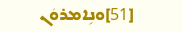[51]ܘܢܹܐܡܪܘܿܢ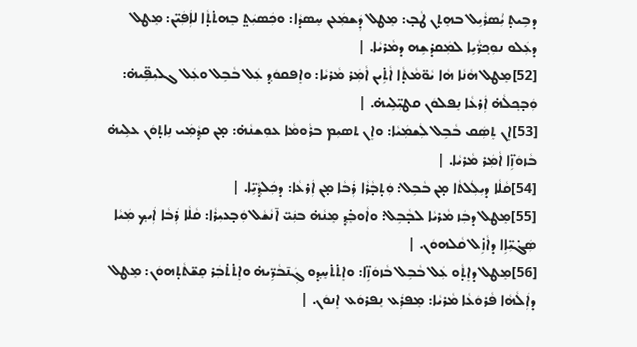ܕܒܹܝܬ̣ ܝܑܼܣܪܵܝܹܠ ܒܗܸܬ̣ܢ ܛܵܒ̣: ܡܸܛܠ ܕܲܫܡܲܥܢ ܚܸܣܕܵܐ: ܘܟܲܣܝܲܬ̤ ܒܸܗܬ̇ܬ̣ܵܐ ܠܐܲܦܲܝ̈ܢ: ܡܸܛܠ ܕܥܲܠܘ ܢܘܼܟ݂ܪ̈ܵܝܹܐ ܠܡܲܩܕ̇ܫܹܗ ܕܡܵܪܝܵܐ. |
[52]ܡܸܛܠ ܗܵܢܵܐ ܗܵܐ ܝܵܘ̈ܡܵܬ̣ܵܐ ܐܵܬܹ̇ܝܢ ܐܵܡܲܪ ܡܵܪܝܵܐ: ܘܐܸܦܩܘܿܕ݂ ܥܲܠ ܒܵܒܹܠ ܘܥܲܠ ܓܠܝܼܦܹ̈ܝܗ̇: ܘܲܒ̣ܟ݂ܠܵܗ̇ ܐܲܪܥܵܐ ܢܸܦܠܘܿܢ ܩܛܝܼ̈ܠܹܝܗ̇. |
[53]ܐܸܢ ܬܸܣܲܩ ܒܵܒܹܠ ܠܲܫܡܲܝܵܐ: ܘܐܸܢ ܬܣܝܼܡ ܒܪܵܘܡܵܐ ܥܘܼܫܢܵܗ̇: ܡ̣ܢ ܩܕ݂ܵܡܲܝ ܢܹܐܬ̣ܘܿܢ ܥܠܹܝܗ̇ ܒܵܙܘܿܙܹ̈ܐ ܐܵܡܲܪ ܡܵܪܝܵܐ. |
[54]ܩܵܠܵܐ ܕܝܼܠܲܠܬܵܐ ܡ̣ܢ ܒܵܒܹܠ: ܘܲܬ̣ܒ̣ܵܪܵܐ ܪܲܒܵܐ ܡ̣ܢ ܐܲܪܥܵܐ: ܕܟܲܠܕ݂ܵܝܹ̈ܐ. |
[55]ܡܸܛܠ ܕܒܲܙ ܡܵܪܝܵܐ ܠܒ̣ܵܒܹܠ: ܘܐܵܘܒܸ̇ܕ݂ ܡܸܢܵܗ̇ ܒܢܲܝ̈ ܐ̄ܢܵܫܵܠ ܘܲܒ̣ܥܝܼܪܵܐ: ܩܵܠܵܐ ܪܲܒܵܐ ܐܲܝܟ݂ ܡܲܝܵܐ ܣܲܓ̇ܝܼ̈ܐܹܐ ܕܐܵܙܹ̇ܠ ܩܵܠܗܘܿܢ. |
[56]ܡܸܛܠ ܕܐܸܬ̣ܵܘ ܥܲܠ ܒܵܒܹܠ ܒܵܙܘܿܙܹ̈ܐ: ܘܐܸܬ̇ܬ̇ܚܸܕ݂ܘ ܓܲܢ̄ܒܵܪܹ̈ܝܗ̇ ܘܐܸܬ̇ܬ̇ܒܲܪ ܩܸܫ̈ܬܵܬ̣ܗܘܿܢ: ܡܸܛܠ ܕܐܲܠܵܗܵܐ ܦܵܪܘܿܥܵܐ ܡܵܪܝܵܐ: ܡܸܦܪܲܥ ܢܸܦܪܘܿܥ ܐܸܢܘܿܢ. |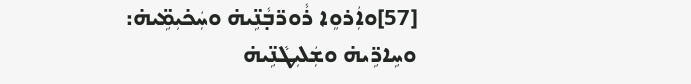[57]ܘܐܲܪܘܸܐ ܪܵܘܪ̈ܒ̣ܵܢܹ̈ܝܗ̇ ܘܚܲܟ̇ܝܼܡܹ̈ܝܗ̇: ܘܚܹܐܪܹ̈ܝܗ̇ ܘܫܲܠܝܼܛܵܢܹ̈ܝܗ̇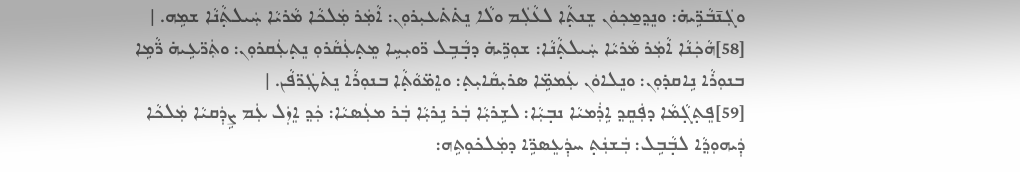ܘܓܲܢ̄ܒܵܪܹ̈ܝܗ̇: ܘܢܸܕ݂ܡ̱ܟ݂ܘܿܢ ܫܸܢܬ̣ܵܐ ܠܥܵܠܲܡ ܘܠܵܐ ܢܸܬ̇ܬ̇ܥܝܼܪܘܼܢ: ܐܵܡܲܪ ܡܲܠܟܵܐ ܡܵܪܝܵܐ ܚܲܝܠܬ̣ܵܢܵܐ ܫܡܹܗ. |
[58]ܗܵܟܲܢܵܐ ܐܵܡܲܪ ܡܵܪܝܵܐ ܚܲܝܠܬ̣ܵܢܵܐ: ܫܘܼܪܹ̈ܝܗ̇ ܕܒ̣ܵܒܹܠ ܪ̈ܘܝܼܚܹܐ ܡܸܬ̣ܥܲܩܵܪܘܼ ܢܸܬ̣ܥܲܩܪܘܼܢ: ܘܬܲܪ̈ܥܹܝܗ̇ ܪ̈ܵܡܹܐ ܒܢܘܼܪܵܐ ܢܹܐܩܕ̇ܘܼܢ: ܘܢܸܠܐܘܿܢ ܥܲܡܡܹ̈ܐ ܣܪܝܼܩܵܐܝܼܬ̣: ܘܐܸܡ̈ܘܵܬ̣ܵܐ ܒܢܘܼܪܵܐ ܢܸܬ̇ܛܲܪ̈ܦܵܢ. |
[59]ܦܸܬ̣ܓ̣ܵܡܵܐ ܕܦܲܩܸܕ݂ ܐܹܪܲܡܝܵܐ ܢܒ̣ܝܼܵܐ: ܠܫܹܪܝܼܵܐ ܒܲܪ ܢܹܪܝܼܵܐ ܒܲܪ ܡܥܲܣܝܵܐ: ܟܲܕ݂ ܐܸܙܲܠ ܥܲܡ ܨܹܕܲܩܝܵܐ ܡܲܠܟܵܐ ܕܲܝܗܘܼܕ݂ܵܐ ܠܒ̣ܵܒܹܠ: ܒܲܫܢܲܬ̣ ܚܕܲܥܸܣܪܹ̈ܐ ܕܡܲܠܟ̇ܘܼܬܹܗ: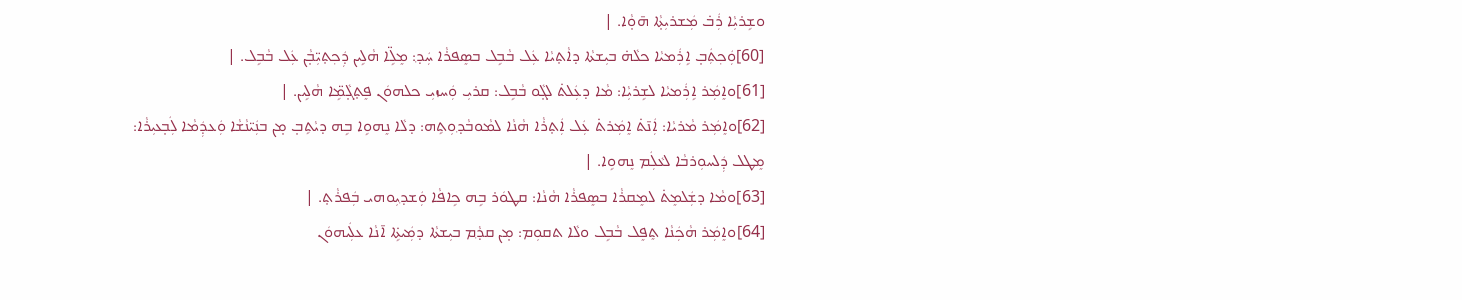ܘܫܹܪܝܼܵܐ ܪܲܒ̇ ܡܲܫܪܝܼܬ̣ܵܐ ܗ̄ܘ̣ܵܐ. |
[60]ܘܲܟ݂ܬܲܒ̣ ܐܹܪܲܡܝܵܐ ܟܠܵܗ̇ ܒܝܼܫܬܵܐ ܕܐܵܬ̣ܝܵܐ ܥܲܠ ܒܵܒܹܠ ܒܣܸܦܪܵܐ ܚܲܕ݂: ܡܸܠܹ̈ܐ ܗܵܠܹܝܢ ܕܲܟ݂ܬ̣ܝܼ̈ܒ̣ܵܢ ܥܲܠ ܒܵܒܹܠ. |
[61]ܘܐܸܡܲܪ ܐܹܪܲܡܝܵܐ ܠܫܹܪܝܼܵܐ: ܡܵܐ ܕܥܲܠܬ̇ ܠܓ̣ܵܘ ܒܵܒܹܠ: ܩܪܝܼ ܘܲܚܙܝܼ ܟܠܗܘܿܢ ܦܸܬ̣ܓ̣ܵܡܹ̈ܐ ܗܵܠܹܝܢ. |
[62]ܘܐܸܡܲܪ ܡܵܪܝܵܐ: ܐܲܢ̄ܬ̇ ܐܸܡܲܪܬ̇ ܥܲܠ ܐܲܬ̣ܪܵܐ ܗܵܢܵܐ ܠܡܵܘܒܵܕ݂ܘܼܬܹܗ: ܕܠܵܐ ܢܸܗܘܹܐ ܒܹܗ ܕܝܵܬܹܒ̣ ܡ̣ܢ ܒܢܲܝ̈ܢܵܫܵܐ ܘܲܥܕܲܡܵܐ ܠܲܒ̣ܥܝܼܪܵܐ: ܡܸܛܠ ܕܲܠܚܘܼܪܒܵܐ ܠܥܵܠܲܡ ܢܸܗܘܹܐ. |
[63]ܘܡܵܐ ܕܫܲܠܡܸܬ̇ ܠܡܸܩܪܵܐ ܒܣܸܦܪܵܐ ܗܵܢܵܐ: ܩܛܘܿܪ ܒܹܗ ܟܹܐܦܵܐ ܘܲܫܕ݂ܝܼܘܗܝ ܒܲܦܪܵܬ̣. |
[64]ܘܐܸܡܲܪ ܗܵܟܲܢܵܐ ܬܸܦܸܠ ܒܵܒܹܠ ܘܠܵܐ ܬܩܘܼܡ: ܡ̣ܢ ܩܕ݂ܵܡ ܒܝܼܫܬܵܐ ܕܡܲܝܬܹ̇ܐ ܐ̄ܢܵܐ ܥܠܲܝܗܘܿܢ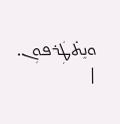ܘܢܸܬ̇ܛܲܪܦܘܼܢ. |